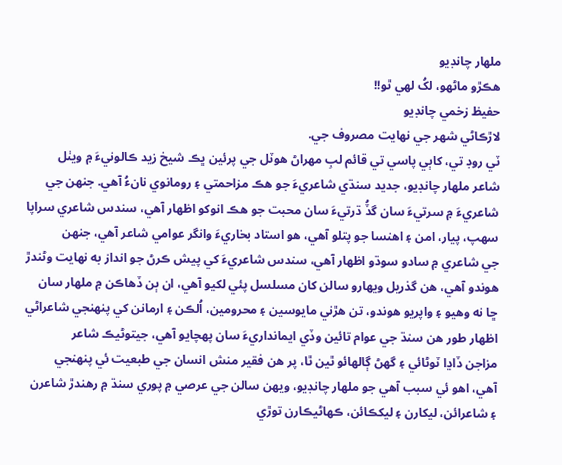ملھار چانڊيو
هڪڙو ماڻهو، لکُ لهي ٿو!!
حفيظ زخمي چانڊيو
لاڙڪاڻي شهر جي نهايت مصروف جي.
ٽي روڊ تي، کاٻي پاسي تي قائم لبِ مهراڻ هوٽل جي پرئين ڀڪ شيخ زيد ڪالونيءَ ۾ ويٺل
شاعر ملهار چانڊيو، جديد سنڌي شاعريءَ جو هڪ مزاحمتي ۽ رومانوي نانءُ آهي. جنهن جي
شاعريءَ ۾ سرتيءَ سان گڏُ ڌرتيءَ سان محبت جو هڪ انوکو اظهار آهي، سندس شاعري سراپا
سهپ، پيار، امن ۽ اهنسا جو پتلو آهي، هو استاد بخاريءَ وانگر عوامي شاعر آهي، جنهن
جي شاعري ۾ سادو سوڌو اظهار آهي، سندس شاعريءَ کي پيش ڪرڻ جو انداز به نهايت وڻندڙ
هوندو آهي، هن گذريل ويهارو سالن کان مسلسل پئي لکيو آهي، ان ٻن ڏهاڪن ۾ ملهار سان
ڇا نه وهيو ۽ واپريو هوندو، تن هڙني مايوسين ۽ محرومين، اُلڪن ۽ ارمانن کي پنهنجي شاعراڻي
اظهار طور هن سنڌ جي عوام تائين وڏي ايمانداريءَ سان پهچايو آهي، جيتوڻيڪ شاعر
مزاجن ڏاڍا ٽوڻائي ۽ گهڻ ڳالهائو ٿين ٿا، پر هن فقير منش انسان جي طبعيت ئي پنهنجي
آهي، اهو ئي سبب آهي جو ملهار چانڊيو، ويهن سالن جي عرصي ۾ پوري سنڌ ۾ رهندڙ شاعرن
۽ شاعرائن، ليکارن ۽ ليکڪائن، ڪهاڻيڪارن توڙي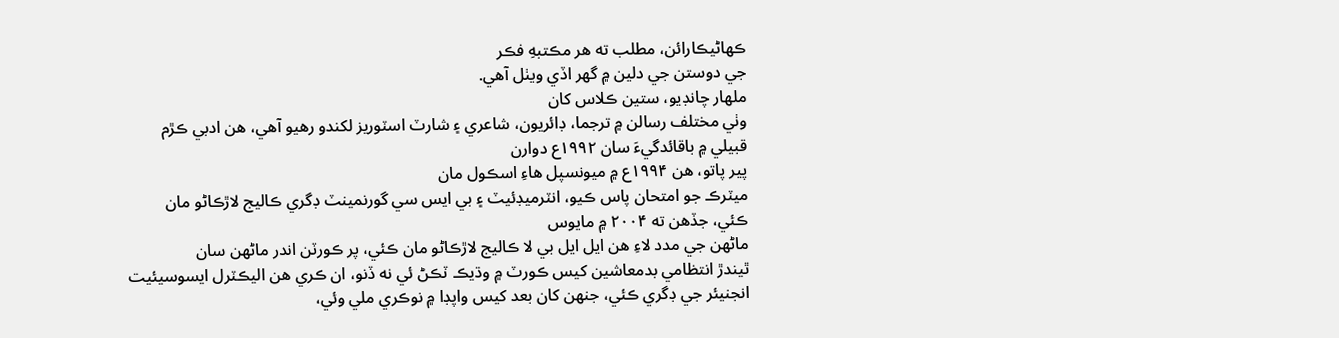ڪهاڻيڪارائن، مطلب ته هر مڪتبهِ فڪر
جي دوستن جي دلين ۾ گهر اڏي ويٺل آهي.
ملهار چانڊيو، ستين ڪلاس کان
وٺي مختلف رسالن ۾ ترجما، ڊائريون، شاعري ۽ شارٽ اسٽوريز لکندو رهيو آهي، هن ادبي ڪڙم
قبيلي ۾ باقائدگيءَ سان ۱۹۹۲ع دوارن
پير پاتو، هن ۱۹۹۴ع ۾ ميونسپل هاءِ اسڪول مان
ميٽرڪ جو امتحان پاس ڪيو، انٽرميڊئيٽ ۽ بي ايس سي گورنمينٽ ڊگري ڪاليج لاڙڪاڻو مان
ڪئي، جڏهن ته ۲۰۰۴ ۾ مايوس
ماڻهن جي مدد لاءِ هن ايل ايل بي لا ڪاليج لاڙڪاڻو مان ڪئي، پر ڪورٽن اندر ماڻهن سان
ٿيندڙ انتظامي بدمعاشين کيس ڪورٽ ۾ وڌيڪ ٽڪڻ ئي نه ڏنو، ان ڪري هن اليڪٽرل ايسوسيئيت
انجنيئر جي ڊگري ڪئي، جنهن کان بعد کيس واپڊا ۾ نوڪري ملي وئي،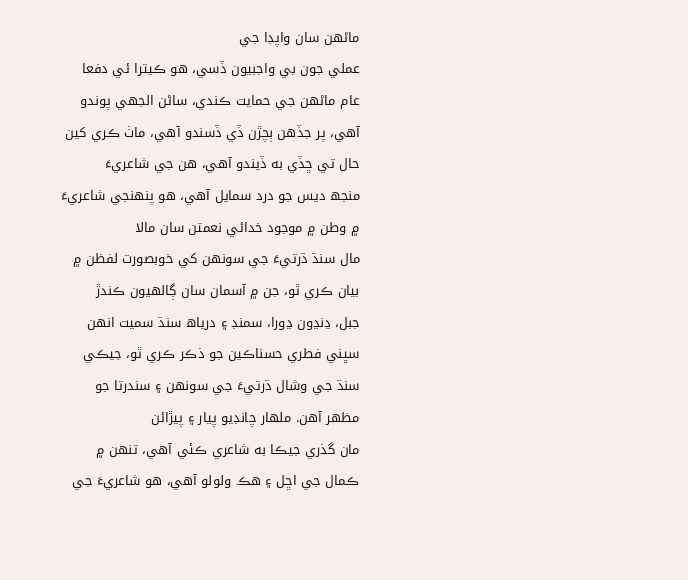ماڻهن سان واپڊا جي
عملي جون بي واجبيون ڏسي، هو ڪيترا ئي دفعا عام ماڻهن جي حمايت ڪندي، ساڻن الجهي پوندو
آهي، پر جڏهن ٻچڙن ڏي ڏسندو آهي، ماٺ ڪري کين حال تي ڇڏي به ڏيندو آهي، هن جي شاعريءَ
منجھ ديس جو درد سمايل آهي، هو پنهنجي شاعريءَ ۾ وطن ۾ موجود خدائي نعمتن سان مالا
مال سنڌ ڌرتيءَ جي سونهن کي خوبصورت لفظن ۾ بيان ڪري ٿو، جن ۾ آسمان سان ڳالهيون ڪندڙ
جبل، ڍنڍون ڍورا، سمنڊ ۽ درياھ سنڌ سميت انهن سڀني فطري حسناڪين جو ذڪر ڪري ٿو، جيڪي
سنڌ جي وشال ڌرتيءَ جي سونهن ۽ سندرتا جو مظهر آهن. ملهار چانڊيو پيار ۽ پيڙائن
مان گذري جيڪا به شاعري ڪئي آهي، تنهن ۾ ڪمال جي اڇل ۽ هڪ ولولو آهي، هو شاعريءَ جي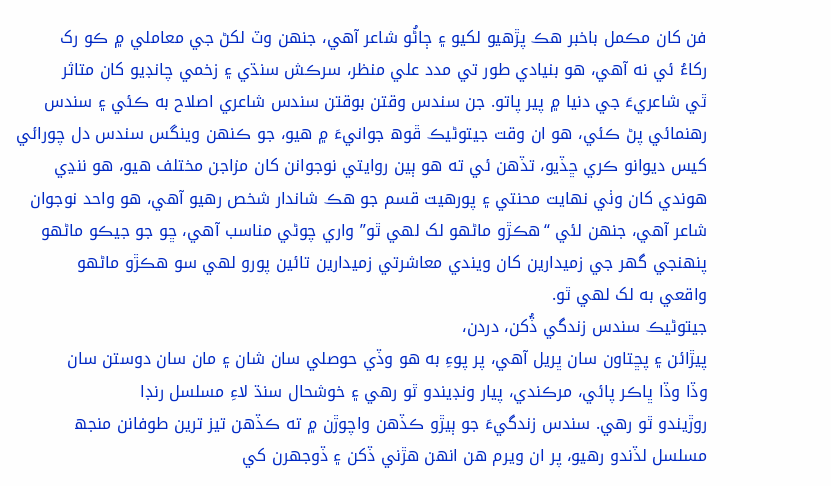فن کان مڪمل باخبر هڪ پڙهيو لکيو ۽ ڄاڻُو شاعر آهي، جنهن وٽ لکڻ جي معاملي ۾ ڪو رک
رکاءُ ئي نه آهي، هو بنيادي طور تي مدد علي منظر، سرڪش سنڌي ۽ زخمي چانڊيو کان متاثر
ٿي شاعريءَ جي دنيا ۾ پير پاتو. جن سندس وقتن بوقتن سندس شاعري اصلاح به ڪئي ۽ سندس
رهنمائي پڻ ڪئي، هو ان وقت جيتوڻيڪ ڦوھ جوانيءَ ۾ هيو، جو ڪنهن وينگس سندس دل چورائي
کيس ديوانو ڪري ڇڏيو، تڏهن ئي ته هو ٻين روايتي نوجوانن کان مزاجن مختلف هيو، هو ننڍي
هوندي کان وٺي نهايت محنتي ۽ پورهيت قسم جو هڪ شاندار شخص رهيو آهي، هو واحد نوجوان
شاعر آهي، جنهن لئي “هڪڙو ماڻهو لک لهي ٿو” واري چوڻي مناسب آهي، ڇو جو جيڪو ماڻهو
پنهنجي گهر جي زميدارين کان ويندي معاشرتي زميدارين تائين پورو لهي سو هڪڙو ماڻهو
واقعي به لک لهي ٿو.
جيتوڻيڪ سندس زندگي ڏُکن، دردن،
پيڙائن ۽ پڇتاون سان ڀريل آهي، پر پوءِ به هو وڏي حوصلي سان شان ۽ مان سان دوستن سان
وڏا وڏا ڀاڪر پائي، مرڪندي، پيار ونڊيندو ٿو رهي ۽ خوشحال سنڌ لاءِ مسلسل رنڊا
روڙيندو ٿو رهي. سندس زندگيءَ جو ٻيڙو ڪڏهن واچوڙن ۾ ته ڪڏهن تيز ترين طوفانن منجھ
مسلسل لڏندو رهيو، پر ان ويرم هن انهن هڙني ڏکن ۽ ڏوجهرن کي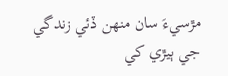مڙسيءَ سان منهن ڏئي زندگي
جي ٻيڙي کي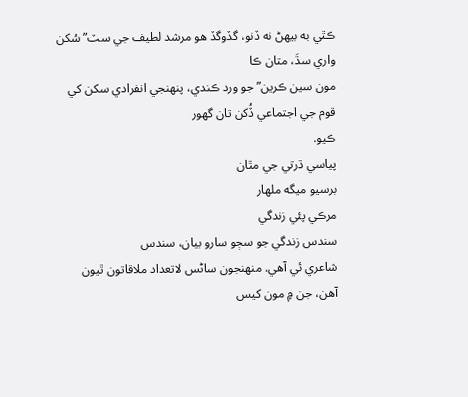ڪٿي به بيهڻ نه ڏنو، گڏوگڏ هو مرشد لطيف جي سٽ” سُکن واري سڌَ، متان ڪا
مون سين ڪرين” جو ورد ڪندي، پنهنجي انفرادي سکن کي قوم جي اجتماعي ڏُکن تان گهور
ڪيو.
پياسي ڌرتي جي مٿان
برسيو ميگه ملهار
مرڪي پئي زندگي
سندس زندگي جو سڄو سارو بيان، سندس
شاعري ئي آهي. منهنجون ساڻس لاتعداد ملاقاتون ٿيون آهن، جن ۾ مون کيس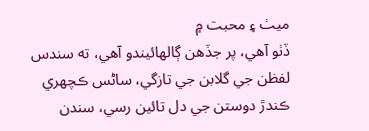ميٺ ۽ محبت ۾
ڏٺو آهي، پر جڏهن ڳالهائيندو آهي، ته سندس لفظن جي گلابن جي تازگي، ساڻس ڪچهري
ڪندڙ دوستن جي دل تائين رسي، سندن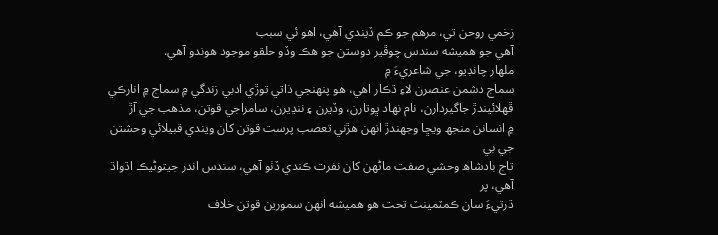زخمي روحن تي، مرهم جو ڪم ڏيندي آهي، اهو ئي سبب
آهي جو هميشه سندس چوڦير دوستن جو هڪ وڏو حلقو موجود هوندو آهي.
ملهار چانڊيو، جي شاعريءَ ۾
سماج دشمن عنصرن لاءِ ڌڪار اهي، هو پنهنجي ذاتي توڙي ادبي زندگي ۾ سماج ۾ انارڪي
ڦهلائيندڙ جاگيردارن، نام نهاد ڀوتارن، وڏيرن ۽ ننڍيرن، سامراجي قوتن، مذهب جي آڙ
۾ انسانن منجھ ويڇا وجهندڙ انهن هڙني تعصب پرست قوتن کان ويندي قبيلائي وحشتن جي بي
تاج بادشاھ وحشي صفت ماڻهن کان نفرت ڪندي ڏٺو آهي، سندس اندر جيتوڻيڪ اڌواڌ آهي، پر
ڌرتيءَ سان ڪمٽمينٽ تحت هو هميشه انهن سمورين قوتن خلاف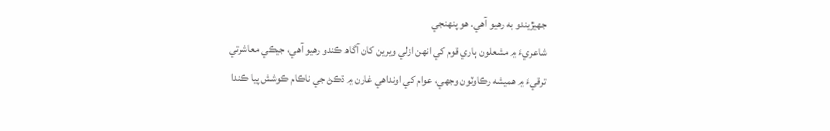جهيڙيندو به رهيو آهي. هو پنهنجي
شاعريءَ ۾ مشعلون ٻاري قوم کي انهن ازلي ويرين کان آگاھ ڪندو رهيو آهي، جيڪي معاشرتي
ترقيءَ ۾ هميشه رڪاوٽون وجهي، عوام کي اونداهي غارن ۾ ڌڪڻ جي ناڪام ڪوشش پيا ڪندا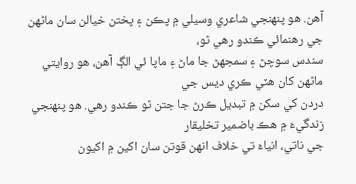آهن. هو پنهنجي شاعري وسيلي ۾ پڪن ۽ پختن خيالن سان ماڻهن جي رهنمائي ڪندو رهي ٿو،
سندس سوچڻ ۽ سمجهڻ جا ماڻ ۽ ماپا ئي الڳ آهن، هو روايتي ماڻهن کان هٽي ڪري ديس جي
دردن کي سکن ۾ تبديل ڪرڻ جا جتن ٿو ڪندو رهي. هو پنهنجي زندگيءَ ۾ هڪ باضمير تخليقار
جي ناتي، انياءَ تي خلاف انهن قوتن سان اکين ۾ اکيون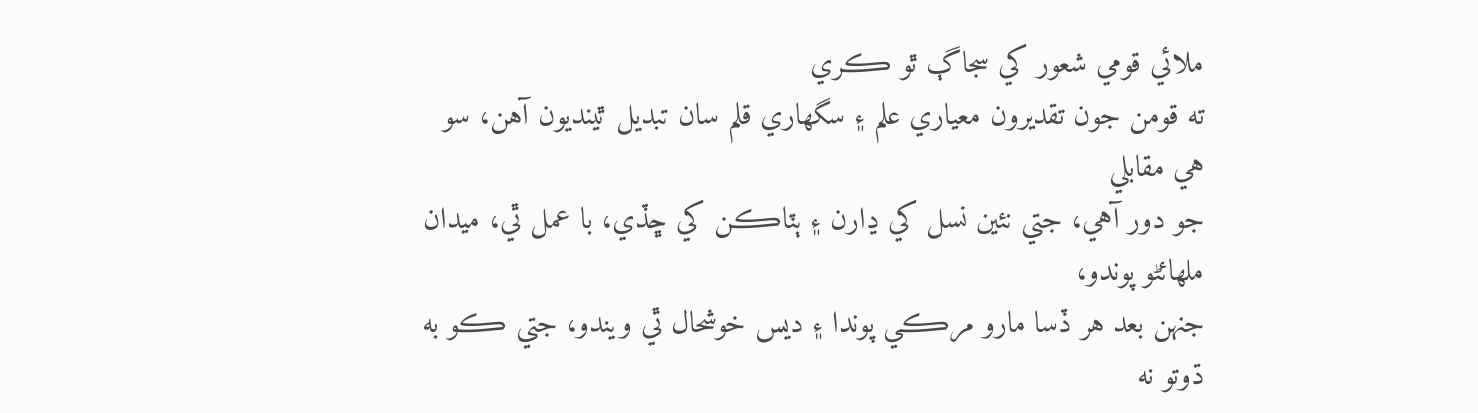ملائي قومي شعور کي سجاڳ ٿو ڪري
ته قومن جون تقديرون معياري علم ۽ سگهاري قلم سان تبديل ٿينديون آهن، سو هي مقابلي
جو دور آهي، جتي نئين نسل کي ڍارن ۽ ٻٽاڪن کي ڇڏي، با عمل ٿي، ميدان ملهائڻو پوندو،
جنهن بعد هر ڏسا مارو مرڪي پوندا ۽ ديس خوشحال ٿي ويندو، جتي ڪو به ڌوتو نه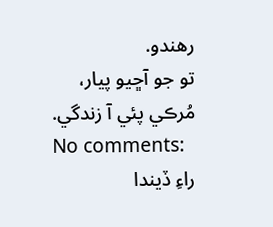رهندو.
تو جو آڇيو پيار،
مُرڪي پئي آ زندگي.
No comments:
راءِ ڏيندا